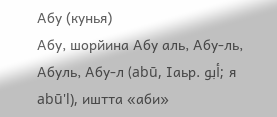Абу (кунья)
Абу, шорйина Абу аль, Абу-ль, Абуль, Абу-л (abū, Ӏаьр. أبو; я abū'l), иштта «аби»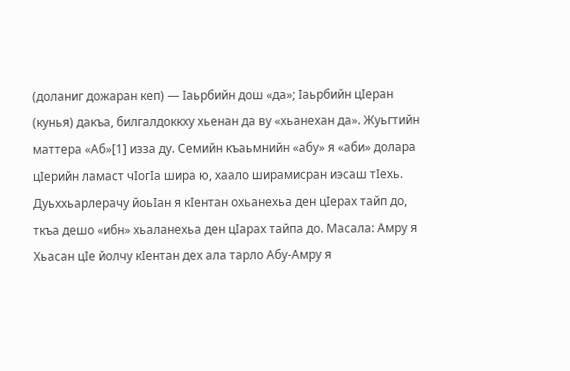(доланиг дожаран кеп) — Ӏаьрбийн дош «да»; Ӏаьрбийн цӀеран (кунья) дакъа, билгалдоккху хьенан да ву «хьанехан да». Жуьгтийн маттера «Аб»[1] изза ду. Семийн къаьмнийн «абу» я «аби» долара цӀерийн ламаст чӀогӀа шира ю, хаало ширамисран иэсаш тӀехь.
Дуьххьарлерачу йоьӀан я кӀентан охьанехьа ден цӀерах тайп до, ткъа дешо «ибн» хьаланехьа ден цӀарах тайпа до. Масала: Амру я Хьасан цӀе йолчу кӀентан дех ала тарло Абу-Амру я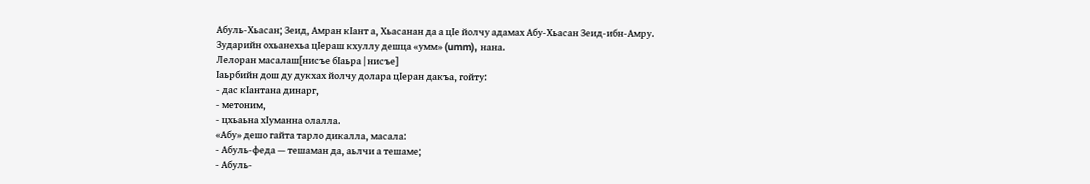Абуль-Хьасан; Зеид, Амран кӀант а, Хьасанан да а цӀе йолчу адамах Абу-Хьасан Зеид-ибн-Амру.
Зударийн охьанехьа цӀераш кхуллу дешца «умм» (umm), нана.
Лелоран масалаш[нисъе бӀаьра | нисъе]
Ӏаьрбийн дош ду дукхах йолчу долара цӀеран дакъа, гойту:
- дас кӀантана динарг,
- метоним,
- цхьаьна хӀуманна олалла.
«Абу» дешо гайта тарло дикалла, масала:
- Абуль-феда — тешаман да, аьлчи а тешаме;
- Абуль-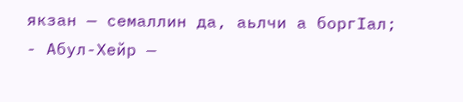якзан — семаллин да, аьлчи а боргӀал;
- Абул-Хейр —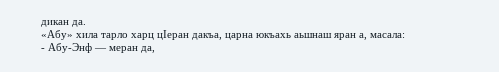дикан да.
«Абу» хила тарло харц цӀеран дакъа, царна юкъахь аьшнаш яран а, масала:
- Абу-Энф — меран да,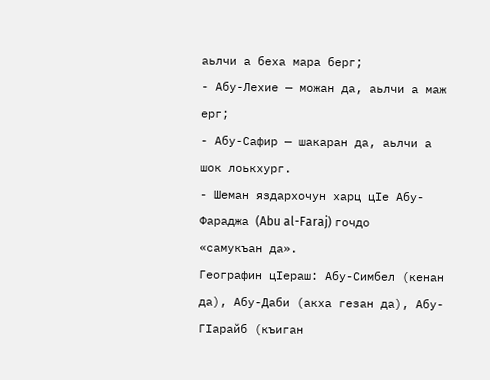аьлчи а беха мара берг;
- Абу-Лехие — можан да, аьлчи а маж ерг;
- Абу-Сафир — шакаран да, аьлчи а шок лоькхург.
- Шеман яздархочун харц цӀе Абу-Фараджа (Abu al-Faraj) гочдо «самукъан да».
Географин цӀераш: Абу-Симбел (кенан да), Абу-Даби (акха гезан да), Абу-ГӀарайб (къиган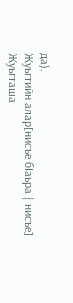да).
Жуьгтийн алар[нисъе бӀаьра | нисъе]
Жуьгташа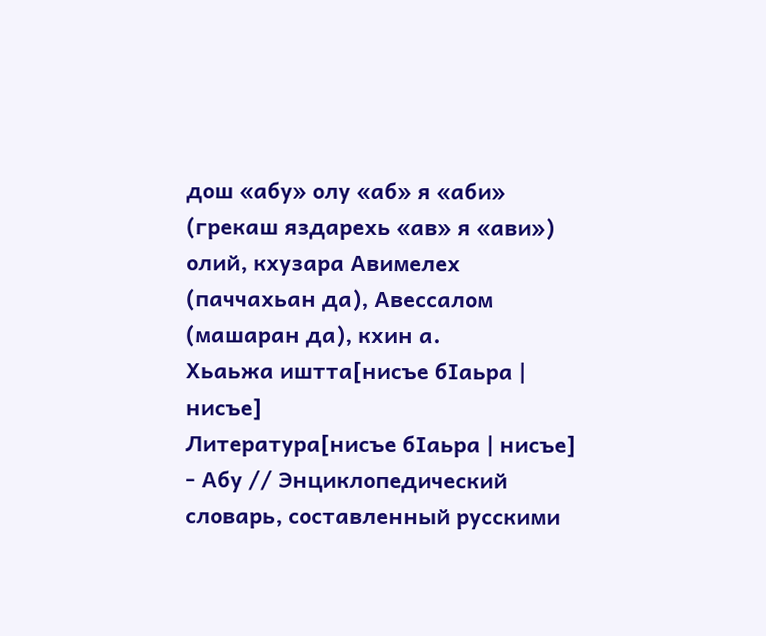дош «абу» олу «аб» я «аби» (грекаш яздарехь «ав» я «ави») олий, кхузара Авимелех (паччахьан да), Авессалом (машаран да), кхин а.
Хьаьжа иштта[нисъе бӀаьра | нисъе]
Литература[нисъе бӀаьра | нисъе]
- Абу // Энциклопедический словарь, составленный русскими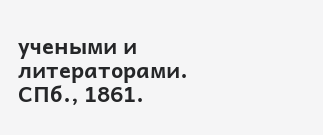учеными и литераторами. СПб., 1861.